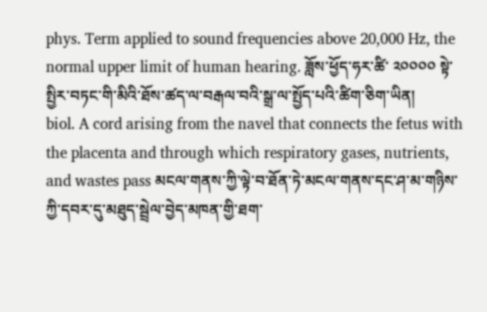phys. Term applied to sound frequencies above 20,000 Hz, the normal upper limit of human hearing. ཟློས་ཕྱོད་ཧར་ཚི་ ༢༠༠༠༠ སྟེ་སྤྱིར་བཏང་གི་མིའི་ཐོས་ཚད་ལ་བརྒལ་བའི་སྒྲ་ལ་སྤྱོད་པའི་ཚིག་ཅིག་ཡིན།
biol. A cord arising from the navel that connects the fetus with the placenta and through which respiratory gases, nutrients, and wastes pass མངལ་གནས་ཀྱི་ལྟེ་བ་ཐོན་ཏེ་མངལ་གནས་དང་ཤ་མ་གཉིས་ཀྱི་དབར་དུ་མཐུད་སྦྲེལ་བྱེད་མཁན་གྱི་ཐག་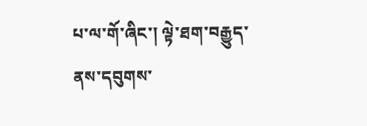པ་ལ་གོ་ཞིང་། ལྟེ་ཐག་བརྒྱུད་ནས་དབུགས་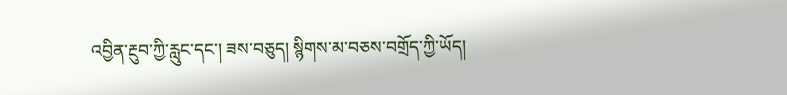འབྱིན་རྔུབ་ཀྱི་རླུང་དང་། ཟས་བཅུད། སྙིགས་མ་བཅས་བགྲོད་ཀྱི་ཡོད།